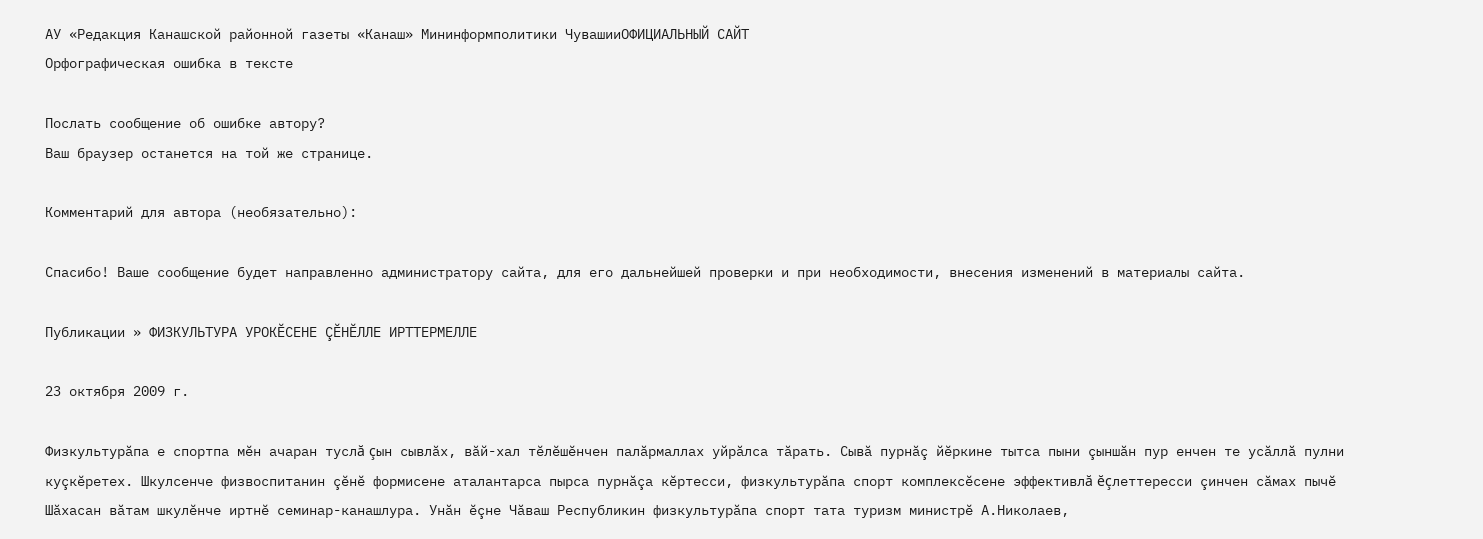АУ «Редакция Канашской районной газеты «Канаш» Мининформполитики ЧувашииОФИЦИАЛЬНЫЙ САЙТ
Орфографическая ошибка в тексте

Послать сообщение об ошибке автору?
Ваш браузер останется на той же странице.

Комментарий для автора (необязательно):

Спасибо! Ваше сообщение будет направленно администратору сайта, для его дальнейшей проверки и при необходимости, внесения изменений в материалы сайта.

Публикации » ФИЗКУЛЬТУРА УРОКĔСЕНЕ ÇĔНĔЛЛЕ ИРТТЕРМЕЛЛЕ

23 октября 2009 г.

Физкультурăпа е спортпа мĕн ачаран туслă çын сывлăх, вăй-хал тĕлĕшĕнчен палăрмаллах уйрăлса тăрать. Сывă пурнăç йĕркине тытса пыни çыншăн пур енчен те усăллă пулни куçкĕретех. Шкулсенче физвоспитанин çĕнĕ формисене аталантарса пырса пурнăçа кĕртесси, физкультурăпа спорт комплексĕсене эффективлă ĕçлеттересси çинчен сăмах пычĕ Шăхасан вăтам шкулĕнче иртнĕ семинар-канашлура. Унăн ĕçне Чăваш Республикин физкультурăпа спорт тата туризм министрĕ А.Николаев,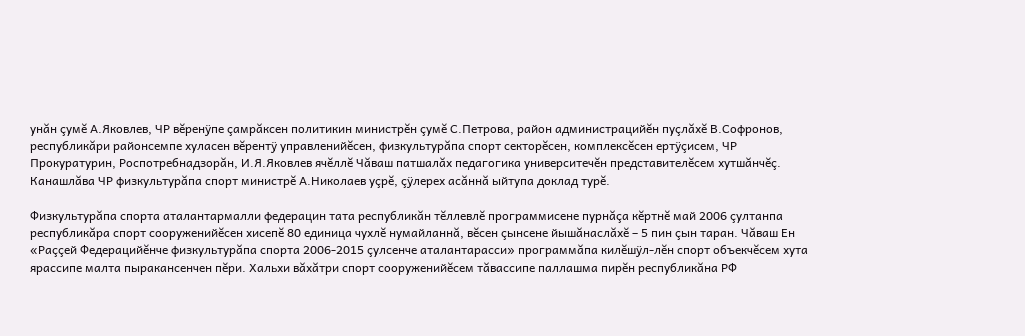унăн çумĕ А.Яковлев, ЧР вĕренÿпе çамрăксен политикин министрĕн çумĕ С.Петрова, район администрацийĕн пуçлăхĕ В.Софронов, республикăри районсемпе хуласен вĕрентÿ управленийĕсен, физкультурăпа спорт секторĕсен, комплексĕсен ертÿçисем, ЧР Прокуратурин, Роспотребнадзорăн, И.Я.Яковлев ячĕллĕ Чăваш патшалăх педагогика университечĕн представителĕсем хутшăнчĕç. Канашлăва ЧР физкультурăпа спорт министрĕ А.Николаев уçрĕ, çÿлерех асăннă ыйтупа доклад турĕ.

Физкультурăпа спорта аталантармалли федерацин тата республикăн тĕллевлĕ программисене пурнăçа кĕртнĕ май 2006 çултанпа республикăра спорт сооруженийĕсен хисепĕ 80 единица чухлĕ нумайланнă, вĕсен çынсене йышăнаслăхĕ – 5 пин çын таран. Чăваш Ен «Раççей Федерацийĕнче физкультурăпа спорта 2006-2015 çулсенче аталантарасси» программăпа килĕшÿл-лĕн спорт объекчĕсем хута ярассипе малта пыракансенчен пĕри. Хальхи вăхăтри спорт сооруженийĕсем тăвассипе паллашма пирĕн республикăна РФ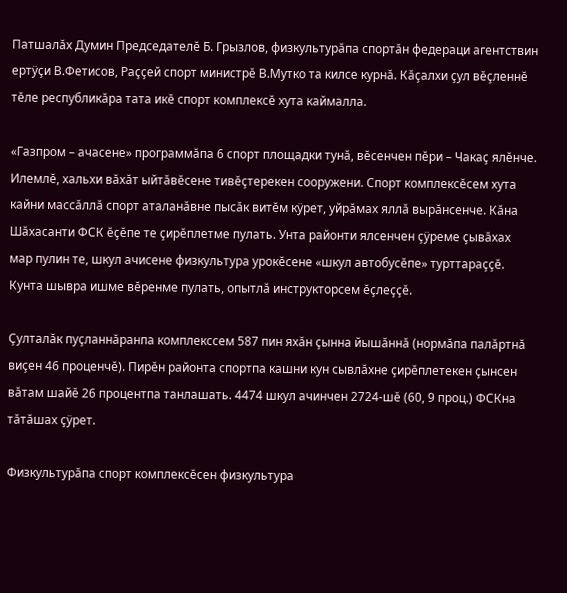Патшалăх Думин Председателĕ Б. Грызлов, физкультурăпа спортăн федераци агентствин ертÿçи В.Фетисов, Раççей спорт министрĕ В.Мутко та килсе курнă. Кăçалхи çул вĕçленнĕ тĕле республикăра тата икĕ спорт комплексĕ хута каймалла.

«Газпром – ачасене» программăпа 6 спорт площадки тунă, вĕсенчен пĕри – Чакаç ялĕнче. Илемлĕ, хальхи вăхăт ыйтăвĕсене тивĕçтерекен сооружени. Спорт комплексĕсем хута кайни массăллă спорт аталанăвне пысăк витĕм кÿрет, уйрăмах яллă вырăнсенче. Кăна Шăхасанти ФСК ĕçĕпе те çирĕплетме пулать. Унта районти ялсенчен çÿреме çывăхах мар пулин те, шкул ачисене физкультура урокĕсене «шкул автобусĕпе» турттараççĕ. Кунта шывра ишме вĕренме пулать, опытлă инструкторсем ĕçлеççĕ.

Çулталăк пуçланнăранпа комплекссем 587 пин яхăн çынна йышăннă (нормăпа палăртнă виçен 46 проценчĕ). Пирĕн районта спортпа кашни кун сывлăхне çирĕплетекен çынсен вăтам шайĕ 26 процентпа танлашать. 4474 шкул ачинчен 2724-шĕ (60, 9 проц.) ФСКна тăтăшах çÿрет.

Физкультурăпа спорт комплексĕсен физкультура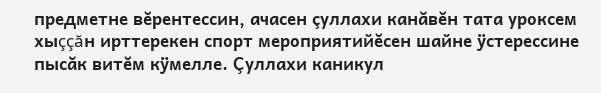предметне вĕрентессин, ачасен çуллахи канăвĕн тата уроксем хыççăн ирттерекен спорт мероприятийĕсен шайне ÿстерессине пысăк витĕм кÿмелле. Çуллахи каникул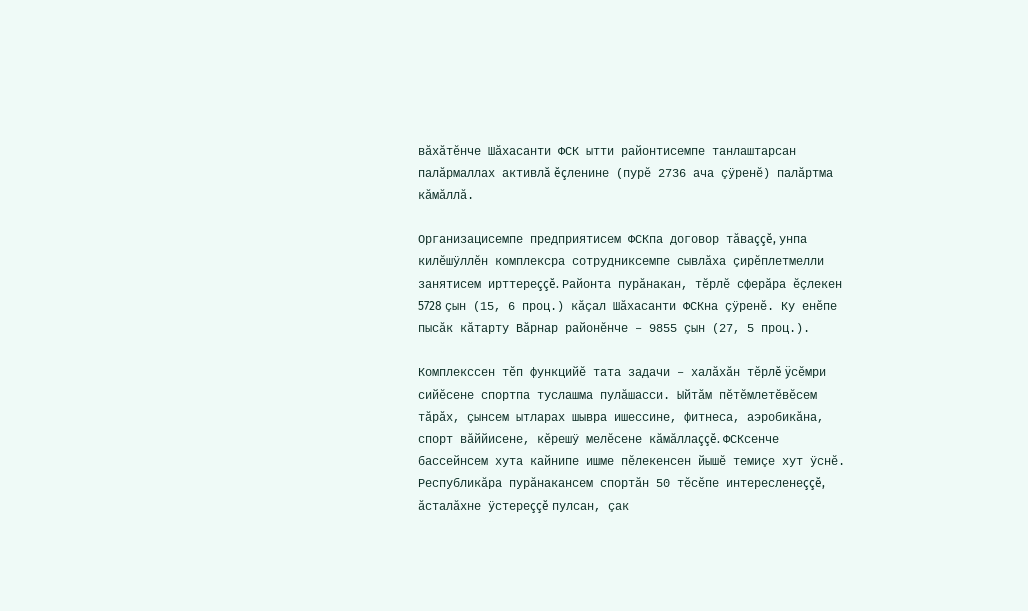вăхăтĕнче Шăхасанти ФСК ытти районтисемпе танлаштарсан палăрмаллах активлă ĕçленине (пурĕ 2736 ача çÿренĕ) палăртма кăмăллă.

Организацисемпе предприятисем ФСКпа договор тăваççĕ, унпа килĕшÿллĕн комплексра сотрудниксемпе сывлăха çирĕплетмелли занятисем ирттереççĕ. Районта пурăнакан, тĕрлĕ сферăра ĕçлекен 5728 çын (15, 6 проц.) кăçал Шăхасанти ФСКна çÿренĕ. Ку енĕпе пысăк кăтарту Вăрнар районĕнче – 9855 çын (27, 5 проц.).

Комплекссен тĕп функцийĕ тата задачи – халăхăн тĕрлĕ ÿсĕмри сийĕсене спортпа туслашма пулăшасси. Ыйтăм пĕтĕмлетĕвĕсем тăрăх, çынсем ытларах шывра ишессине, фитнеса, аэробикăна, спорт вăййисене, кĕрешÿ мелĕсене кăмăллаççĕ. ФСКсенче бассейнсем хута кайнипе ишме пĕлекенсен йышĕ темиçе хут ÿснĕ. Республикăра пурăнакансем спортăн 50 тĕсĕпе интересленеççĕ, ăсталăхне ÿстереççĕ пулсан, çак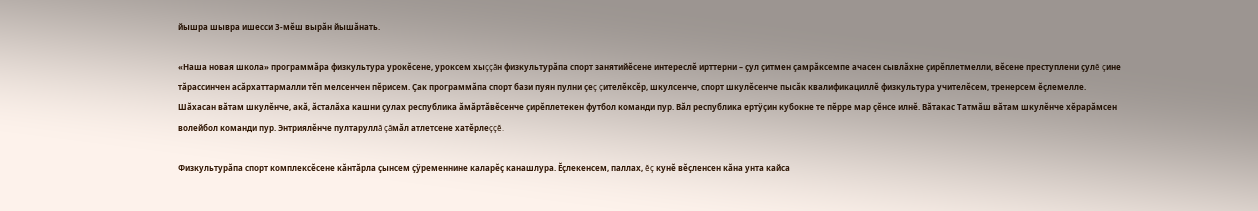йышра шывра ишесси 3-мĕш вырăн йышăнать.

«Наша новая школа» программăра физкультура урокĕсене, уроксем хыççăн физкультурăпа спорт занятийĕсене интереслĕ ирттерни – çул çитмен çамрăксемпе ачасен сывлăхне çирĕплетмелли, вĕсене преступлени çулĕ çине тăрассинчен асăрхаттармалли тĕп мелсенчен пĕрисем. Çак программăпа спорт бази пуян пулни çеç çителĕксĕр, шкулсенче, спорт шкулĕсенче пысăк квалификациллĕ физкультура учителĕсем, тренерсем ĕçлемелле. Шăхасан вăтам шкулĕнче, акă, ăсталăха кашни çулах республика ăмăртăвĕсенче çирĕплетекен футбол команди пур. Вăл республика ертÿçин кубокне те пĕрре мар çĕнсе илнĕ. Вăтакас Татмăш вăтам шкулĕнче хĕрарăмсен волейбол команди пур. Энтриялĕнче пултаруллă çăмăл атлетсене хатĕрлеççĕ.

Физкультурăпа спорт комплексĕсене кăнтăрла çынсем çÿременнине каларĕç канашлура. Ĕçлекенсем, паллах, ĕç кунĕ вĕçленсен кăна унта кайса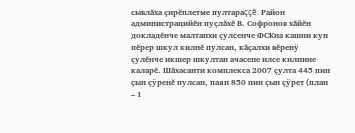сывлăха çирĕплетме пултараççĕ. Район администрацийĕн пуçлăхĕ В. Софронов хăйĕн докладĕнче малтанхи çулсенче ФСКна кашни кун пĕрер шкул килнĕ пулсан, кăçалхи вĕренÿ çулĕнче икшер шкултан ачасене илсе килнине каларĕ. Шăхасанти комплекса 2007 çулта 445 пин çын çÿренĕ пулсан, паян 850 пин çын çÿрет (план – 1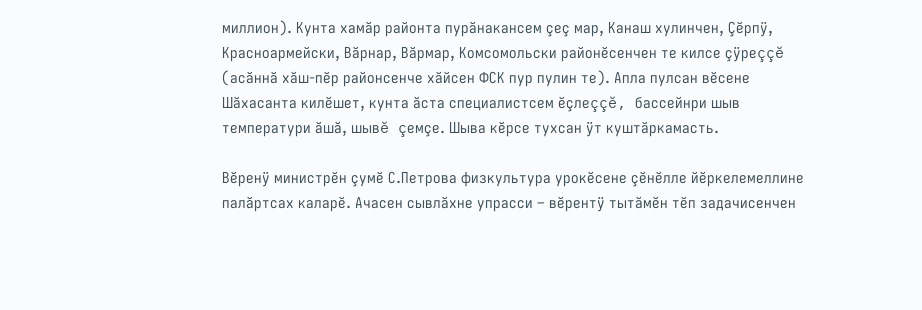миллион). Кунта хамăр районта пурăнакансем çеç мар, Канаш хулинчен, Çĕрпÿ, Красноармейски, Вăрнар, Вăрмар, Комсомольски районĕсенчен те килсе çÿреççĕ (асăннă хăш-пĕр районсенче хăйсен ФСК пур пулин те). Апла пулсан вĕсене Шăхасанта килĕшет, кунта ăста специалистсем ĕçлеççĕ, бассейнри шыв температури ăшă, шывĕ çемçе. Шыва кĕрсе тухсан ÿт куштăркамасть.

Вĕренÿ министрĕн çумĕ С.Петрова физкультура урокĕсене çĕнĕлле йĕркелемеллине палăртсах каларĕ. Ачасен сывлăхне упрасси – вĕрентÿ тытăмĕн тĕп задачисенчен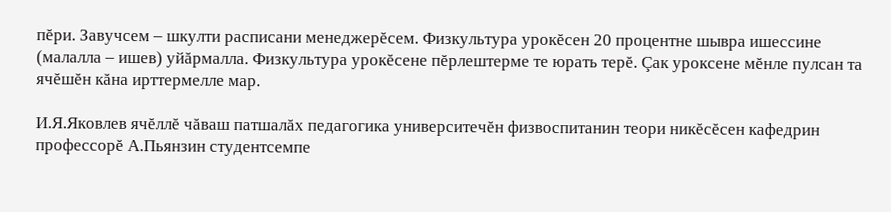пĕри. Завучсем – шкулти расписани менеджерĕсем. Физкультура урокĕсен 20 процентне шывра ишессине (малалла – ишев) уйăрмалла. Физкультура урокĕсене пĕрлештерме те юрать терĕ. Çак уроксене мĕнле пулсан та ячĕшĕн кăна ирттермелле мар.

И.Я.Яковлев ячĕллĕ чăваш патшалăх педагогика университечĕн физвоспитанин теори никĕсĕсен кафедрин профессорĕ А.Пьянзин студентсемпе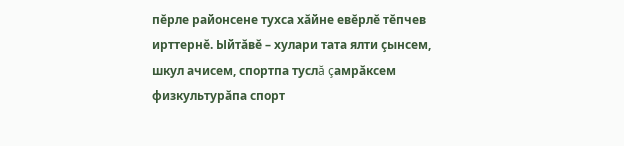пĕрле районсене тухса хăйне евĕрлĕ тĕпчев ирттернĕ. Ыйтăвĕ – хулари тата ялти çынсем, шкул ачисем, спортпа туслă çамрăксем физкультурăпа спорт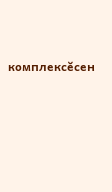комплексĕсен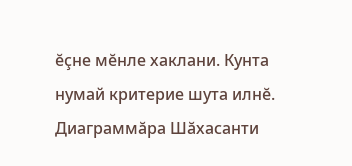ĕçне мĕнле хаклани. Кунта нумай критерие шута илнĕ. Диаграммăра Шăхасанти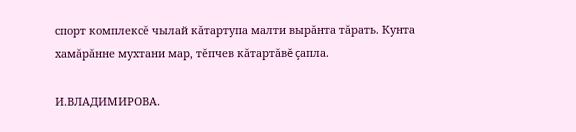спорт комплексĕ чылай кăтартупа малти вырăнта тăрать. Кунта хамăрăнне мухтани мар, тĕпчев кăтартăвĕ çапла.

И.ВЛАДИМИРОВА.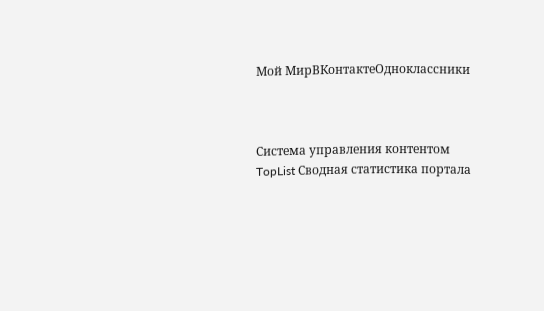Мой МирВКонтактеОдноклассники



Система управления контентом
TopList Сводная статистика портала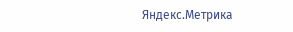Яндекс.Метрика